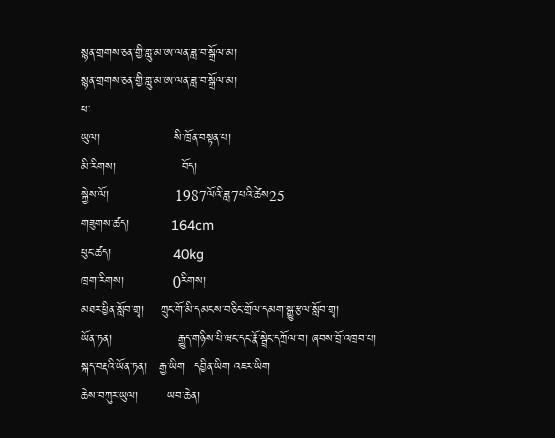སྙན་གྲགས་ཅན་གྱི་གླུ་མ་ཨ་ལན་ཟླ་བ་སྒྲོལ་མ།
སྙན་གྲགས་ཅན་གྱི་གླུ་མ་ཨ་ལན་ཟླ་བ་སྒྲོལ་མ།
ཕ་
ཡུལ།                  སི་ཁྲོན་བསྟན་པ།
མི་རིགས།                བོད།
སྐྱེས་ལོ།                1987ལོའི་ཟླ7པའི་ཚེས25
གཟུགས་ཚད།          164cm
ཕུང་ཚད།               40kg
ཁྲག་རིགས།            0རིགས།
མཐར་ཕྱིན་སློབ་གྲྭ།    ཀྲུང་གོ་མི་དམངས་བཅིང་གྲོལ་དམག་སྒྱུ་རྩལ་སློབ་གྲྭ།
ཡོན་ཏན།                རྒྱུད་གཉིས་པི་ཝང་དང་རྣོ་སྦྲེང་དཀྲོལ་བ། ཞབས་བྲོ་འཁྲབ་པ།
སྐད་བརྡའི་ཡོན་ཏན།   རྒྱ་ཡིག  དབྱིན་ཡིག འཇར་ཡིག
ཆེས་བཀུར་ཡུལ།       ཡབ་ཆེན།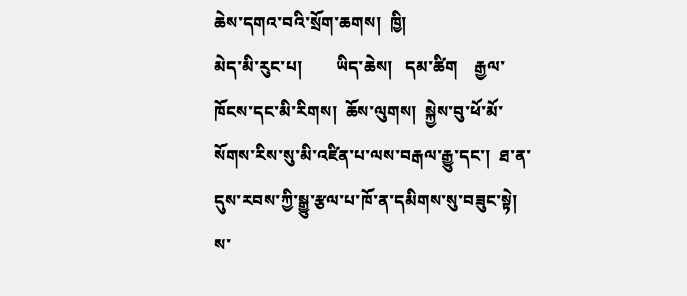ཆེས་དགའ་བའི་སྲོག་ཆགས།  ཁྱི།
མེད་མི་རུང་པ།        ཡིད་ཆེས།   དམ་ཚིག    རྒྱལ་ཁོངས་དང་མི་རིགས།  ཆོས་ལུགས།  སྐྱེས་བུ་ཕོ་མོ་སོགས་རིས་སུ་མི་འཛིན་པ་ལས་བརྒལ་རྒྱུ་དང་།  ཐ་ན་དུས་རབས་ཀྱི་སྒྱུ་རྩལ་པ་ཁོ་ན་དམིགས་སུ་བཟུང་སྟེ།   ས་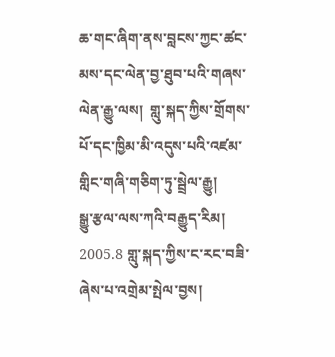ཆ་གང་ཞིག་ནས་བླངས་ཀྱང་ཚང་མས་དང་ལེན་བྱ་ཐུབ་པའི་གཞས་ལེན་རྒྱུ་ལས།  གླུ་སྐད་ཀྱིས་གྲོགས་པོ་དང་ཁྱིམ་མི་འདུས་པའི་འཛམ་གླིང་གཞི་གཅིག་ཏུ་སྦྲེལ་རྒྱུ།
སྒྱུ་རྩལ་ལས་ཀའི་བརྒྱུད་རིམ།  2005.8 གླུ་སྐད་ཀྱིས་ང་རང་བཟི་ཞེས་པ་འགྲེམ་སྤེལ་བྱས།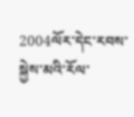2004ལོར་དེང་རབས་སྐྱེས་མའི་རོལ་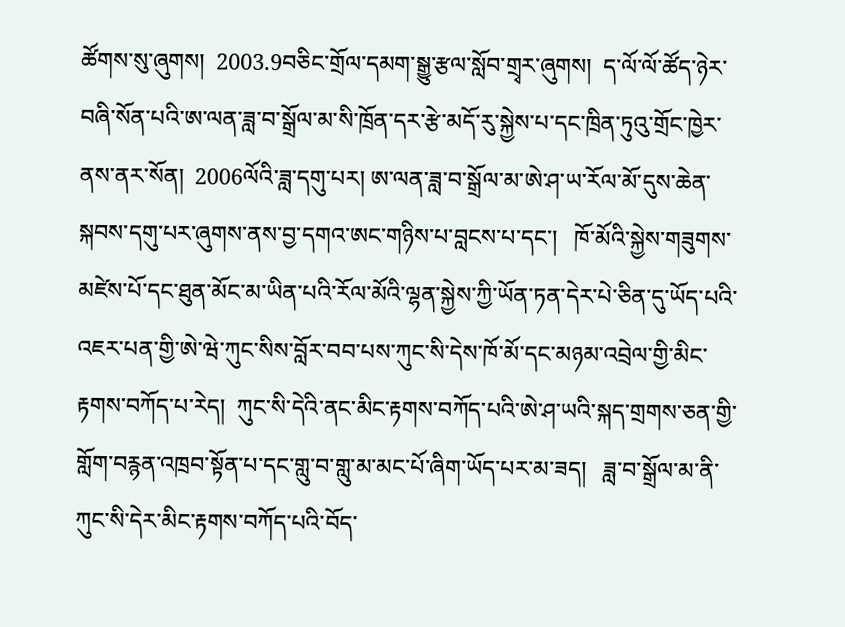ཚོགས་སུ་ཞུགས།  2003.9བཅིང་གྲོལ་དམག་སྒྱུ་རྩལ་སློབ་གྲྭར་ཞུགས།  ད་ལོ་ལོ་ཚོད་ཉེར་བཞི་སོན་པའི་ཨ་ལན་ཟླ་བ་སྒྲོལ་མ་སི་ཁྲོན་དར་རྩེ་མདོ་རུ་སྐྱེས་པ་དང་ཁྲིན་ཏུའུ་གྲོང་ཁྱེར་ནས་ནར་སོན།  2006ལོའི་ཟླ་དགུ་པར། ཨ་ལན་ཟླ་བ་སྒྲོལ་མ་ཨེ་ཤ་ཡ་རོལ་མོ་དུས་ཆེན་སྐབས་དགུ་པར་ཞུགས་ནས་བྱ་དགའ་ཨང་གཉིས་པ་བླངས་པ་དང་།   ཁོ་མོའི་སྐྱེས་གཟུགས་མཛེས་པོ་དང་ཐུན་མོང་མ་ཡིན་པའི་རོལ་མོའི་ལྷན་སྐྱེས་ཀྱི་ཡོན་ཏན་དེར་པེ་ཅིན་དུ་ཡོད་པའི་འཇར་པན་གྱི་ཨེ་ཝེ་ཀུང་སིས་བློར་བབ་པས་ཀུང་སི་དེས་ཁོ་མོ་དང་མཉམ་འབྲེལ་གྱི་མིང་རྟགས་བཀོད་པ་རེད།  ཀུང་སི་དེའི་ནང་མིང་རྟགས་བཀོད་པའི་ཨེ་ཤ་ཡའི་སྐད་གྲགས་ཅན་གྱི་གློག་བརྙན་འཁྲབ་སྟོན་པ་དང་གླུ་བ་གླུ་མ་མང་པོ་ཞིག་ཡོད་པར་མ་ཟད།   ཟླ་བ་སྒྲོལ་མ་ནི་ཀུང་སི་དེར་མིང་རྟགས་བཀོད་པའི་བོད་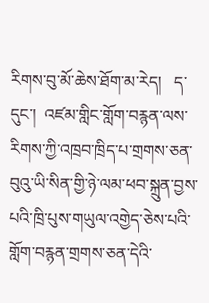རིགས་བུ་མོ་ཆེས་ཐོག་མ་རེད།   ད་དུང་།  འཛམ་གླིང་གློག་བརྙན་ལས་རིགས་ཀྱི་འཁྲབ་ཁྲིད་པ་གྲགས་ཅན་བུའུ་ཡི་སིན་གྱི་ཉེ་ལམ་ཕབ་སྐྲུན་བྱས་པའི་ཁྲི་པུས་གཡུལ་འགྱེད་ཅེས་པའི་གློག་བརྙན་གྲགས་ཅན་དེའི་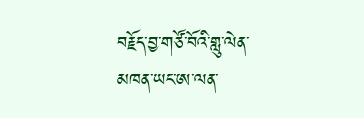བརྗོད་བྱ་གཙོ་བོའི་གླུ་ལེན་མཁན་ཡང་ཨ་ལན་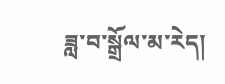ཟླ་བ་སྒྲོལ་མ་རེད།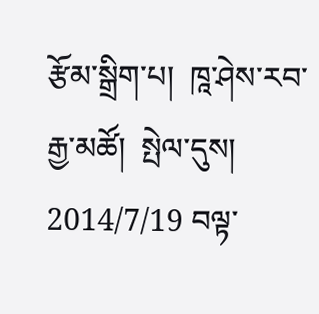རྩོམ་སྒྲིག་པ།  ཁཱ་ཤེས་རབ་རྒྱ་མཚོ།  སྤེལ་དུས། 2014/7/19 བལྟ་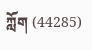ཀློག (44285)